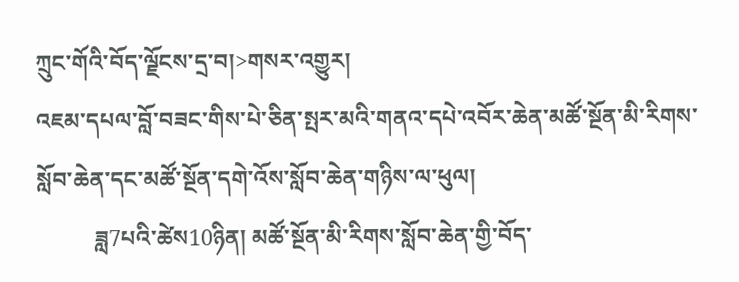ཀྲུང་གོའི་བོད་ལྗོངས་དྲ་བ།>གསར་འགྱུར།
འཇམ་དཔལ་བློ་བཟང་གིས་པེ་ཅིན་སྤར་མའི་གནའ་དཔེ་འབོར་ཆེན་མཚོ་སྔོན་མི་རིགས་སློབ་ཆེན་དང་མཚོ་སྔོན་དགེ་འོས་སློབ་ཆེན་གཉིས་ལ་ཕུལ།
          ཟླ7པའི་ཚེས10ཉིན། མཚོ་སྔོན་མི་རིགས་སློབ་ཆེན་གྱི་བོད་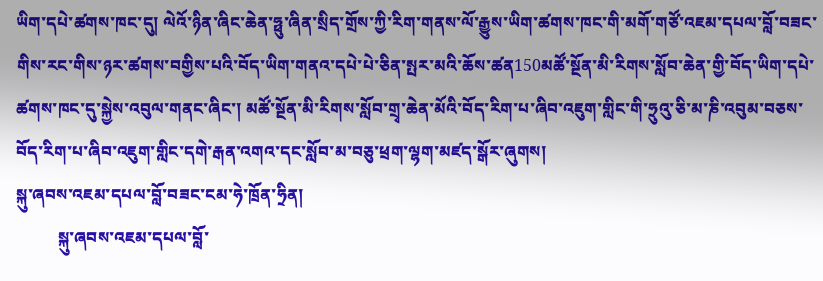ཡིག་དཔེ་ཚགས་ཁང་དུ། ལེའོ་ཉིན་ཞིང་ཆེན་ཧྥུ་ཞིན་སྲིད་གྲོས་ཀྱི་རིག་གནས་ལོ་རྒྱུས་ཡིག་ཚགས་ཁང་གི་མགོ་གཙོ་འཇམ་དཔལ་བློ་བཟང་གིས་རང་གིས་ཉར་ཚགས་བགྱིས་པའི་བོད་ཡིག་གནའ་དཔེ་པེ་ཅིན་སྤར་མའི་ཆོས་ཚན150མཚོ་སྔོན་མི་རིགས་སློབ་ཆེན་གྱི་བོད་ཡིག་དཔེ་ཚགས་ཁང་དུ་སྐྱེས་འབུལ་གནང་ཞིང་། མཚོ་སྔོན་མི་རིགས་སློབ་གྲྭ་ཆེན་མོའི་བོད་རིག་པ་ཞིབ་འཇུག་གླིང་གི་ཧྲུའུ་ཅི་མ་ཎི་འབུམ་བཅས་བོད་རིག་པ་ཞིབ་འཇུག་གླིང་དགེ་རྒན་འགའ་དང་སློབ་མ་བཅུ་ཕྲག་ལྷག་མཛད་སྒོར་ཞུགས།
སྐུ་ཞབས་འཇམ་དཔལ་བློ་བཟང་ངམ་ཧེ་ཁྲོན་ཧྲིན།
          སྐུ་ཞབས་འཇམ་དཔལ་བློ་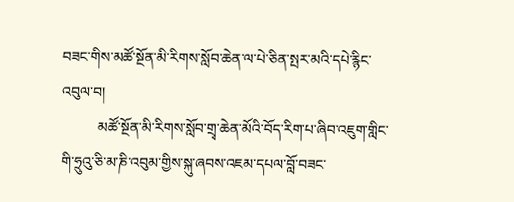བཟང་གིས་མཚོ་སྔོན་མི་རིགས་སློབ་ཆེན་ལ་པེ་ཅིན་སྤར་མའི་དཔེ་རྙིང་འབུལ་བ།
          མཚོ་སྔོན་མི་རིགས་སློབ་གྲྭ་ཆེན་མོའི་བོད་རིག་པ་ཞིབ་འཇུག་གླིང་གི་ཧྲུའུ་ཅི་མ་ཎི་འབུམ་གྱིས་སྐུ་ཞབས་འཇམ་དཔལ་བློ་བཟང་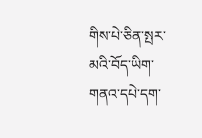གིས་པེ་ཅིན་སྤར་མའི་བོད་ཡིག་གནའ་དཔེ་དག་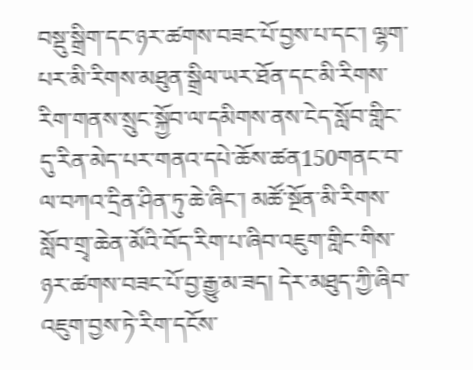བསྡུ་སྒྲིག་དང་ཉར་ཚགས་བཟང་པོ་བྱས་པ་དང་། ལྷག་པར་མི་རིགས་མཐུན་སྒྲིལ་ཡར་ཐོན་དང་མི་རིགས་རིག་གནས་སྲུང་སྐྱོབ་ལ་དམིགས་ནས་ངེད་སློབ་གླིང་དུ་རིན་མེད་པར་གནའ་དཔེ་ཆོས་ཚན150གནང་བ་ལ་བཀའ་དྲིན་ཤིན་ཏུ་ཆེ་ཞིང་། མཚོ་སྔོན་མི་རིགས་སློབ་གྲྭ་ཆེན་མོའི་བོད་རིག་པ་ཞིབ་འཇུག་གླིང་གིས་ཉར་ཚགས་བཟང་པོ་བྱ་རྒྱུ་མ་ཟད། དེར་མཐུད་ཀྱི་ཞིབ་འཇུག་བྱས་ཏེ་རིག་དངོས་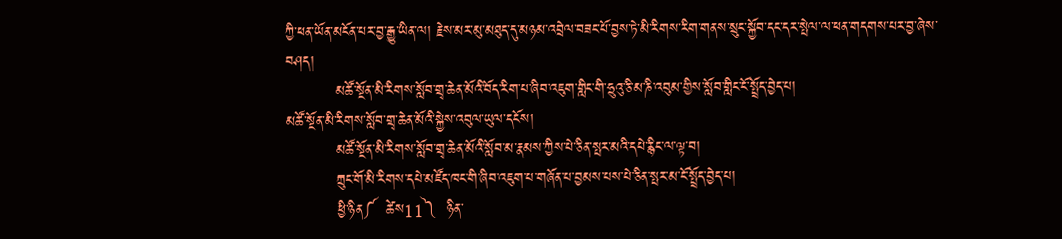ཀྱི་ཕན་ཡོན་མངོན་པར་བྱ་རྒྱུ་ཡིན་ལ། རྗེས་མར་མུ་མཐུད་དུ་མཉམ་འབྲེལ་བཟང་པོ་བྱས་ཏེ་མི་རིགས་རིག་གནས་སྲུང་སྐྱོབ་དང་དར་སྤེལ་ལ་ཕན་གདགས་པར་བྱ་ཞེས་བཤད།
          མཚོ་སྔོན་མི་རིགས་སློབ་གྲྭ་ཆེན་མོའི་བོད་རིག་པ་ཞིབ་འཇུག་གླིང་གི་ཧྲུའུ་ཅི་མ་ཎི་འབུམ་གྱིས་སློབ་གླིང་ངོ་སྤྲོད་བྱེད་པ།
མཚོ་སྔོན་མི་རིགས་སློབ་གྲྭ་ཆེན་མོའི་སྐྱེས་འབུལ་ཡུལ་དངོས།
          མཚོ་སྔོན་མི་རིགས་སློབ་གྲྭ་ཆེན་མོའི་སློབ་མ་རྣམས་ཀྱིས་པེ་ཅིན་སྤར་མའི་དཔེ་རྙིང་ལ་ལྟ་བ།
          ཀྲུང་གོ་མི་རིགས་དཔེ་མཛོད་ཁང་གི་ཞིབ་འཇུག་པ་གཞོན་པ་བྱམས་པས་པེ་ཅིན་སྤར་མ་ངོ་སྤྲོད་བྱེད་པ།
          ཕྱི་ཉིན༼  ཚེས11༽  ཉིན་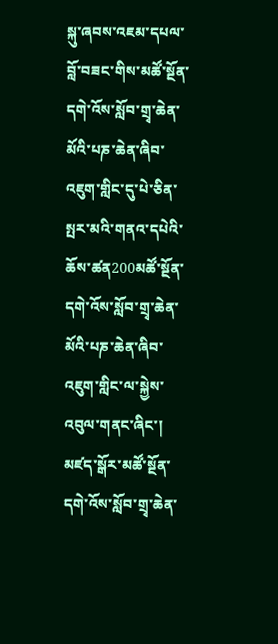སྐུ་ཞབས་འཇམ་དཔལ་བློ་བཟང་གིས་མཚོ་སྔོན་དགེ་འོས་སློབ་གྲྭ་ཆེན་མོའི་པཎ་ཆེན་ཞིབ་འཇུག་གླིང་དུ་པེ་ཅིན་སྤར་མའི་གནའ་དཔེའི་ཆོས་ཚན200མཚོ་སྔོན་དགེ་འོས་སློབ་གྲྭ་ཆེན་མོའི་པཎ་ཆེན་ཞིབ་འཇུག་གླིང་ལ་སྐྱེས་འབུལ་གནང་ཞིང་། མཛད་སྒོར་མཚོ་སྔོན་དགེ་འོས་སློབ་གྲྭ་ཆེན་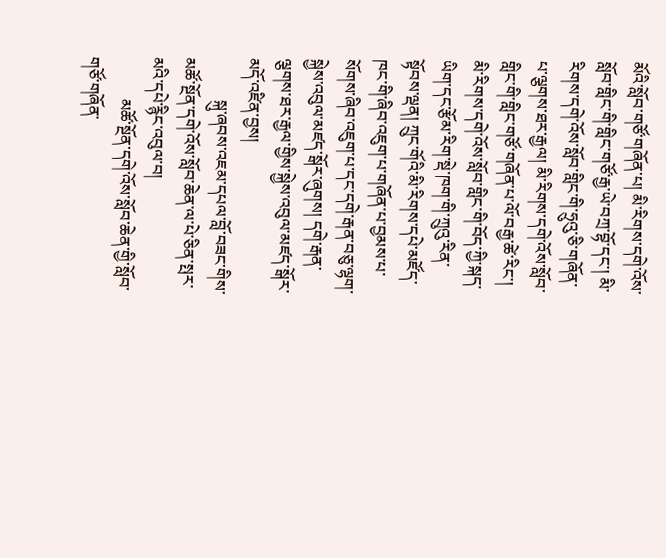མོའི་སློབ་གཙོ་གཞོན་པ། མི་རིགས་དགེ་འོས་སློབ་གླིང་གི་གླིང་གཙོ་རྒྱ་ཡེ་བཀྲ་བྷོ་དང་། མི་རིགས་དགེ་འོས་སློབ་གླིང་གི་ཧྲུའུ་ཅི་གཞོན་པ་ལྕགས་ཐར་རྒྱལ། མི་རིགས་དགེ་འོས་སློབ་གླིང་གི་གླིང་གཙོ་གཞོན་པ་ལོ་བརྒྱ་ཚེ་རིང་། མི་རིགས་དགེ་འོས་སློབ་གླིང་གི་བོད་ཀྱི་སྐད་ཡིག་དང་རྩོམ་རིག་སྡེ་ཁག་གི་ཀྲུའུ་རིན་སྟོབས་ལྡན། ཀྲུང་གོའི་མི་རིགས་དཔེ་མཛོད་ཁང་གི་ཞིབ་འཇུག་པ་གཞོན་པ་བྱམས་པ་སོགས་ཞིབ་འཇུག་པ་དང་དགེ་རྒན་བཅུ་ལྷག་སྐྱེས་འབུལ་མཛད་སྒོར་ཞུགས། དགེ་རྒན་ལྕགས་ཐར་རྒྱལ་གྱིས་སྐྱེས་འབུལ་མཛད་སྒོར་མདོ་འཛིན་བྱས།
          སྐུ་ཞབས་འཇམ་དཔལ་བློ་བཟང་གིས་མཚོ་སྔོན་དགེ་འོས་སློབ་ཆེན་ལ་པེ་ཅིན་སྤར་མའི་དཔེ་རྙིང་འབུལ་བ།
          མཚོ་སྔོན་དགེ་འོས་སློབ་ཆེན་གྱི་སློབ་གཙོ་གཞོན་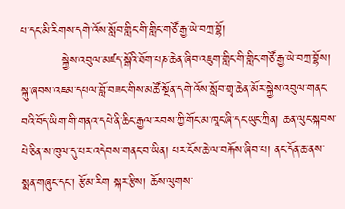པ་དང་མི་རིགས་དགེ་འོས་སློབ་གླིང་གི་གླིང་གཙོ་རྒྱ་ཡེ་བཀྲ་བྷོ།
          སྐྱེས་འབུལ་མཛད་སྒོའི་ཐོག་པཎ་ཆེན་ཞིབ་འཇུག་གླིང་གི་གླིང་གཙོ་རྒྱ་ཡེ་བཀྲ་བྷོས། སྐུ་ཞབས་འཇམ་དཔལ་བློ་བཟང་གིས་མཚོ་སྔོན་དགེ་འོས་སློབ་གྲྭ་ཆེན་མོར་སྐྱེས་འབུལ་གནང་བའི་བོད་ཡིག་གི་གནའ་དཔེ་ནི་ཆིང་རྒྱལ་རབས་ཀྱི་གོང་མ་ཁཱང་ཞི་དང་ཡུང་ཀྲིན། ཆན་ལུང་སྐབས་པེ་ཅིན་ས་ཁུལ་དུ་པར་འདེབས་གནང་བ་ཡིན། པར་ངོས་ཆེ་ལ་བརྐོས་ཞིབ་པ། ནང་དོན་ཆ་ནས་སྨན་གཞུང་དང་། རྩོམ་རིག སྐར་རྩིས། ཆོས་ལུགས་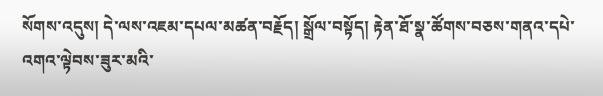སོགས་འདུས། དེ་ལས་འཇམ་དཔལ་མཚན་བརྗོད། སྒྲོལ་བསྟོད། རྟེན་ཐོ་སྣ་ཚོགས་བཅས་གནའ་དཔེ་འགའ་ལྟེབས་ཟུར་མའི་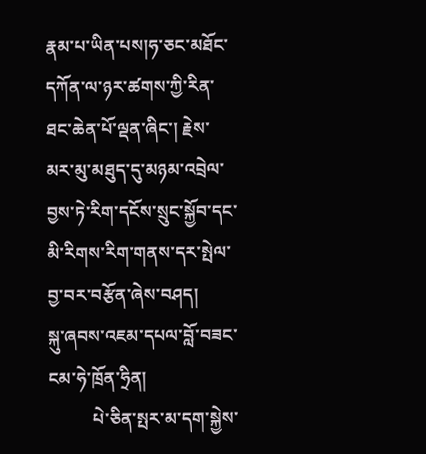རྣམ་པ་ཡིན་པས།ཧ་ཅང་མཐོང་དཀོན་ལ་ཉར་ཚགས་ཀྱི་རིན་ཐང་ཆེན་པོ་ལྡན་ཞིང་། རྗེས་མར་མུ་མཐུད་དུ་མཉམ་འབྲེལ་བྱས་ཏེ་རིག་དངོས་སྲུང་སྐྱོབ་དང་མི་རིགས་རིག་གནས་དར་སྤེལ་བྱ་བར་བརྩོན་ཞེས་བཤད།
སྐུ་ཞབས་འཇམ་དཔལ་བློ་བཟང་ངམ་ཧེ་ཁྲོན་ཧྲིན།
          པེ་ཅིན་སྤར་མ་དག་སྐྱེས་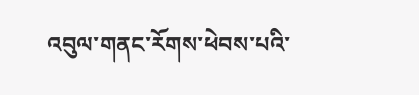འབུལ་གནང་རོགས་ཕེབས་པའི་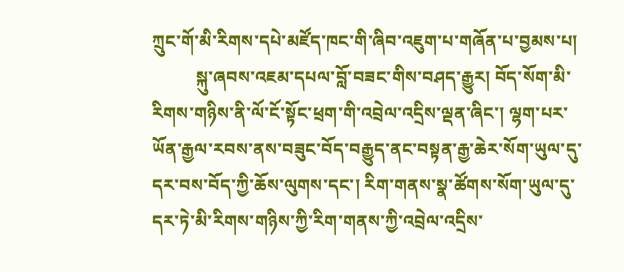ཀྲུང་གོ་མི་རིགས་དཔེ་མཛོད་ཁང་གི་ཞིབ་འཇུག་པ་གཞོན་པ་བྱམས་པ།
          སྐུ་ཞབས་འཇམ་དཔལ་བློ་བཟང་གིས་བཤད་རྒྱུར། བོད་སོག་མི་རིགས་གཉིས་ནི་ལོ་ངོ་སྟོང་ཕྲག་གི་འབྲེལ་འདྲིས་ལྡན་ཞིང་། ལྷག་པར་ཡོན་རྒྱལ་རབས་ནས་བཟུང་བོད་བརྒྱུད་ནང་བསྟན་རྒྱ་ཆེར་སོག་ཡུལ་དུ་དར་བས་བོད་ཀྱི་ཆོས་ལུགས་དང་། རིག་གནས་སྣ་ཚོགས་སོག་ཡུལ་དུ་དར་ཏེ་མི་རིགས་གཉིས་ཀྱི་རིག་གནས་ཀྱི་འབྲེལ་འདྲིས་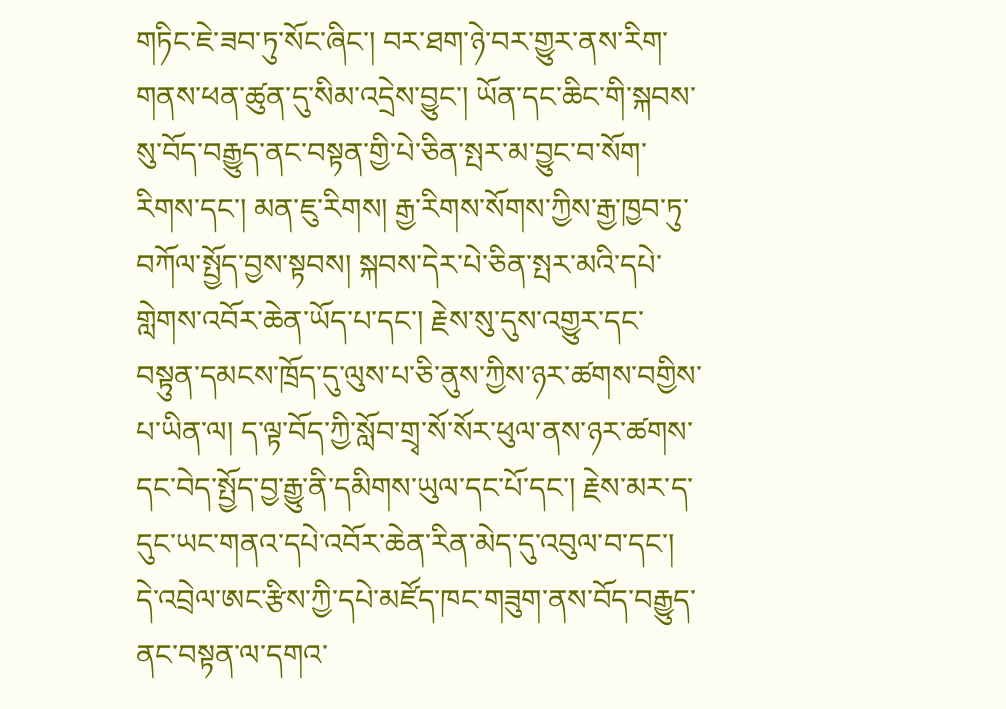གཏིང་ཇེ་ཟབ་ཏུ་སོང་ཞིང་། བར་ཐག་ཉེ་བར་གྱུར་ནས་རིག་གནས་ཕན་ཚུན་དུ་སིམ་འདྲེས་བྱུང་། ཡོན་དང་ཆིང་གི་སྐབས་སུ་བོད་བརྒྱུད་ནང་བསྟན་གྱི་པེ་ཅིན་སྤར་མ་བྱུང་བ་སོག་རིགས་དང་། མན་ཇུ་རིགས། རྒྱ་རིགས་སོགས་ཀྱིས་རྒྱ་ཁྱབ་ཏུ་བཀོལ་སྤྱོད་བྱས་སྟབས། སྐབས་དེར་པེ་ཅིན་སྤར་མའི་དཔེ་གླེགས་འབོར་ཆེན་ཡོད་པ་དང་། རྗེས་སུ་དུས་འགྱུར་དང་བསྟུན་དམངས་ཁྲོད་དུ་ལུས་པ་ཅི་ནུས་ཀྱིས་ཉར་ཚགས་བགྱིས་པ་ཡིན་ལ། ད་ལྟ་བོད་ཀྱི་སློབ་གྲྭ་སོ་སོར་ཕུལ་ནས་ཉར་ཚགས་དང་བེད་སྤྱོད་བྱ་རྒྱུ་ནི་དམིགས་ཡུལ་དང་པོ་དང་། རྗེས་མར་ད་དུང་ཡང་གནའ་དཔེ་འབོར་ཆེན་རིན་མེད་དུ་འབུལ་བ་དང་། དེ་འབྲེལ་ཨང་རྩིས་ཀྱི་དཔེ་མཛོད་ཁང་གཟུག་ནས་བོད་བརྒྱུད་ནང་བསྟན་ལ་དགའ་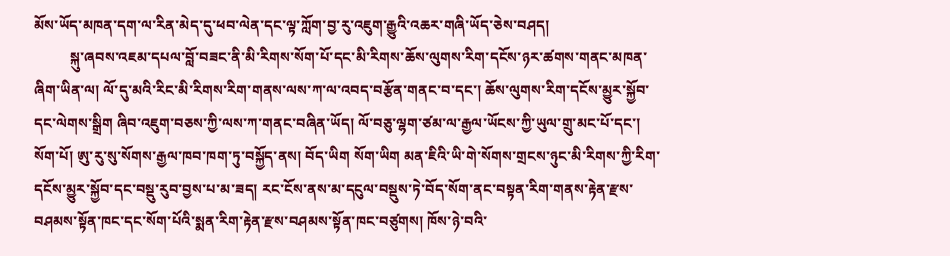མོས་ཡོད་མཁན་དག་ལ་རིན་མེད་དུ་ཕབ་ལེན་དང་ལྟ་ཀློག་བྱ་རུ་འཇུག་རྒྱུའི་འཆར་གཞི་ཡོད་ཅེས་བཤད།
          སྐུ་ཞབས་འཇམ་དཔལ་བློ་བཟང་ནི་མི་རིགས་སོག་པོ་དང་མི་རིགས་ཆོས་ལུགས་རིག་དངོས་ཉར་ཚགས་གནང་མཁན་ཞིག་ཡིན་ལ། ལོ་དུ་མའི་རིང་མི་རིགས་རིག་གནས་ལས་ཀ་ལ་འབད་བརྩོན་གནང་བ་དང་། ཆོས་ལུགས་རིག་དངོས་མྱུར་སྐྱོབ་དང་ལེགས་སྒྲིག ཞིབ་འཇུག་བཅས་ཀྱི་ལས་ཀ་གནང་བཞིན་ཡོད། ལོ་བཅུ་ལྷག་ཙམ་ལ་རྒྱལ་ཡོངས་ཀྱི་ཡུལ་གྲུ་མང་པོ་དང་། སོག་པོ། ཨུ་རུ་སུ་སོགས་རྒྱལ་ཁབ་ཁག་ཏུ་བསྐྱོད་ནས། བོད་ཡིག སོག་ཡིག མན་ཇིའི་ཡི་གེ་སོགས་གྲངས་ཉུང་མི་རིགས་ཀྱི་རིག་དངོས་མྱུར་སྐྱོབ་དང་བསྡུ་རུབ་བྱས་པ་མ་ཟད། རང་ངོས་ནས་མ་དངུལ་བསྡུས་ཏེ་བོད་སོག་ནང་བསྟན་རིག་གནས་རྟེན་རྫས་བཤམས་སྟོན་ཁང་དང་སོག་པོའི་སྨན་རིག་རྟེན་རྫས་བཤམས་སྟོན་ཁང་བཙུགས། ཁོས་ཉེ་བའི་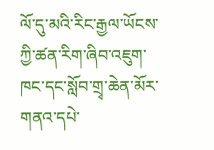ལོ་དུ་མའི་རིང་རྒྱལ་ཡོངས་ཀྱི་ཚན་རིག་ཞིབ་འཇུག་ཁང་དང་སློབ་གྲྭ་ཆེན་མོར་གནའ་དཔེ་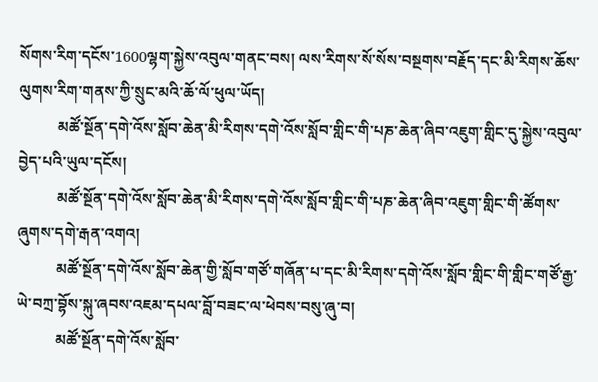སོགས་རིག་དངོས་1600ལྷག་སྐྱེས་འབུལ་གནང་བས། ལས་རིགས་སོ་སོས་བསྔགས་བརྗོད་དང་མི་རིགས་ཆོས་ལུགས་རིག་གནས་ཀྱི་སྲུང་མའི་ཆོ་ལོ་ཕུལ་ཡོད།
          མཚོ་སྔོན་དགེ་འོས་སློབ་ཆེན་མི་རིགས་དགེ་འོས་སློབ་གླིང་གི་པཎ་ཆེན་ཞིབ་འཇུག་གླིང་དུ་སྐྱེས་འབུལ་བྱེད་པའི་ཡུལ་དངོས།
          མཚོ་སྔོན་དགེ་འོས་སློབ་ཆེན་མི་རིགས་དགེ་འོས་སློབ་གླིང་གི་པཎ་ཆེན་ཞིབ་འཇུག་གླིང་གི་ཚོགས་ཞུགས་དགེ་རྒན་འགའ།
          མཚོ་སྔོན་དགེ་འོས་སློབ་ཆེན་གྱི་སློབ་གཙོ་གཞོན་པ་དང་མི་རིགས་དགེ་འོས་སློབ་གླིང་གི་གླིང་གཙོ་རྒྱ་ཡེ་བཀྲ་བྷོས་སྐུ་ཞབས་འཇམ་དཔལ་བློ་བཟང་ལ་ཕེབས་བསུ་ཞུ་བ།
          མཚོ་སྔོན་དགེ་འོས་སློབ་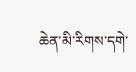ཆེན་མི་རིགས་དགེ་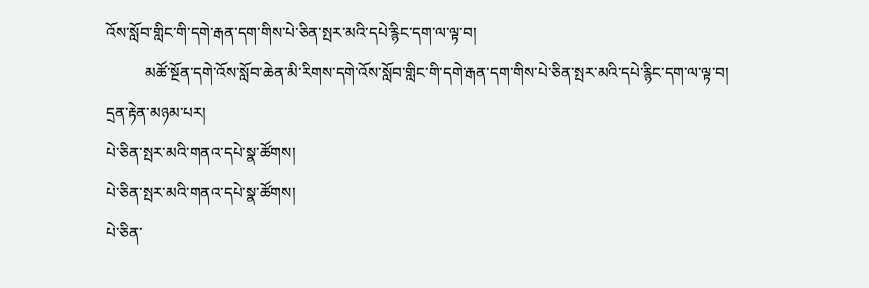འོས་སློབ་གླིང་གི་དགེ་རྒན་དག་གིས་པེ་ཅིན་སྤར་མའི་དཔེ་རྙིང་དག་ལ་ལྟ་བ།
          མཚོ་སྔོན་དགེ་འོས་སློབ་ཆེན་མི་རིགས་དགེ་འོས་སློབ་གླིང་གི་དགེ་རྒན་དག་གིས་པེ་ཅིན་སྤར་མའི་དཔེ་རྙིང་དག་ལ་ལྟ་བ།
དྲན་རྟེན་མཉམ་པར།
པེ་ཅིན་སྤར་མའི་གནའ་དཔེ་སྣ་ཚོགས།
པེ་ཅིན་སྤར་མའི་གནའ་དཔེ་སྣ་ཚོགས།
པེ་ཅིན་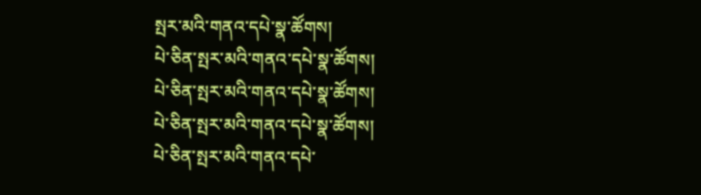སྤར་མའི་གནའ་དཔེ་སྣ་ཚོགས།
པེ་ཅིན་སྤར་མའི་གནའ་དཔེ་སྣ་ཚོགས།
པེ་ཅིན་སྤར་མའི་གནའ་དཔེ་སྣ་ཚོགས།
པེ་ཅིན་སྤར་མའི་གནའ་དཔེ་སྣ་ཚོགས།
པེ་ཅིན་སྤར་མའི་གནའ་དཔེ་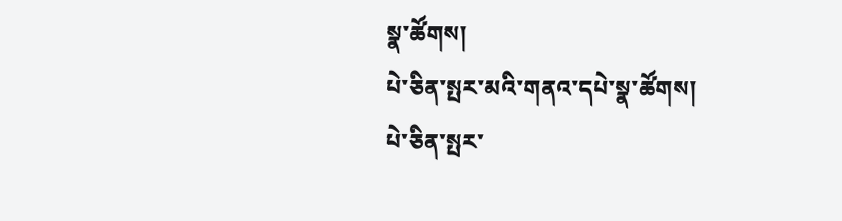སྣ་ཚོགས།
པེ་ཅིན་སྤར་མའི་གནའ་དཔེ་སྣ་ཚོགས།
པེ་ཅིན་སྤར་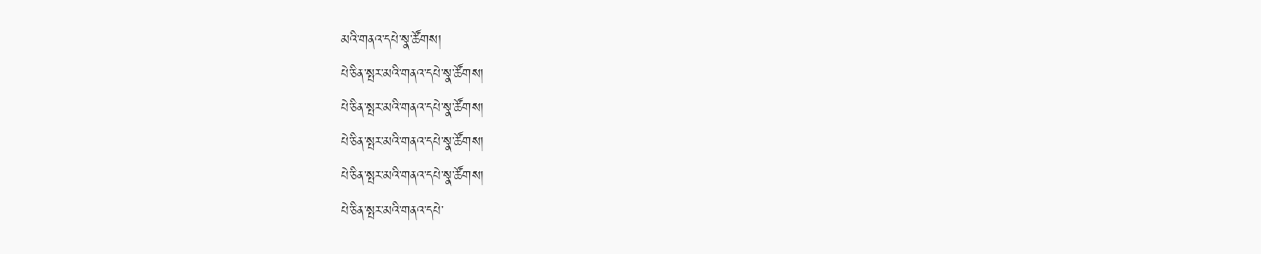མའི་གནའ་དཔེ་སྣ་ཚོགས།
པེ་ཅིན་སྤར་མའི་གནའ་དཔེ་སྣ་ཚོགས།
པེ་ཅིན་སྤར་མའི་གནའ་དཔེ་སྣ་ཚོགས།
པེ་ཅིན་སྤར་མའི་གནའ་དཔེ་སྣ་ཚོགས།
པེ་ཅིན་སྤར་མའི་གནའ་དཔེ་སྣ་ཚོགས།
པེ་ཅིན་སྤར་མའི་གནའ་དཔེ་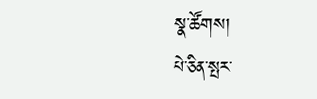སྣ་ཚོགས།
པེ་ཅིན་སྤར་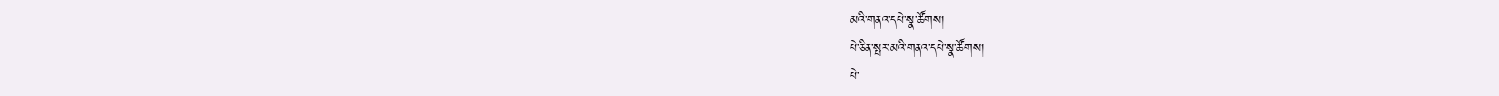མའི་གནའ་དཔེ་སྣ་ཚོགས།
པེ་ཅིན་སྤར་མའི་གནའ་དཔེ་སྣ་ཚོགས།
པེ་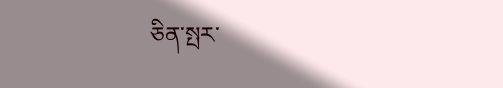ཅིན་སྤར་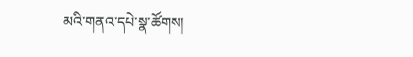མའི་གནའ་དཔེ་སྣ་ཚོགས།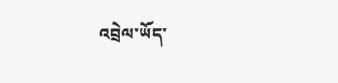འབྲེལ་ཡོད་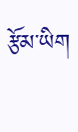རྩོམ་ཡིག